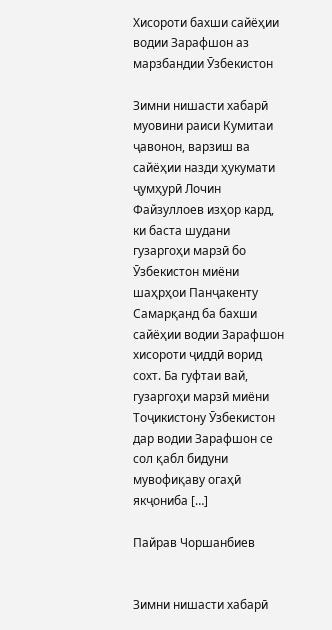Хисороти бахши сайёҳии водии Зарафшон аз марзбандии Ӯзбекистон

Зимни нишасти хабарӣ муовини раиси Кумитаи ҷавонон, варзиш ва сайёҳии назди ҳукумати ҷумҳурӣ Лочин Файзуллоев изҳор кард, ки баста шудани гузаргоҳи марзӣ бо Ӯзбекистон миёни шаҳрҳои Панҷакенту Самарқанд ба бахши сайёҳии водии Зарафшон хисороти ҷиддӣ ворид сохт. Ба гуфтаи вай, гузаргоҳи марзӣ миёни Тоҷикистону Ӯзбекистон дар водии Зарафшон се сол қабл бидуни мувофиқаву огаҳӣ якҷониба […]

Пайрав Чоршанбиев


Зимни нишасти хабарӣ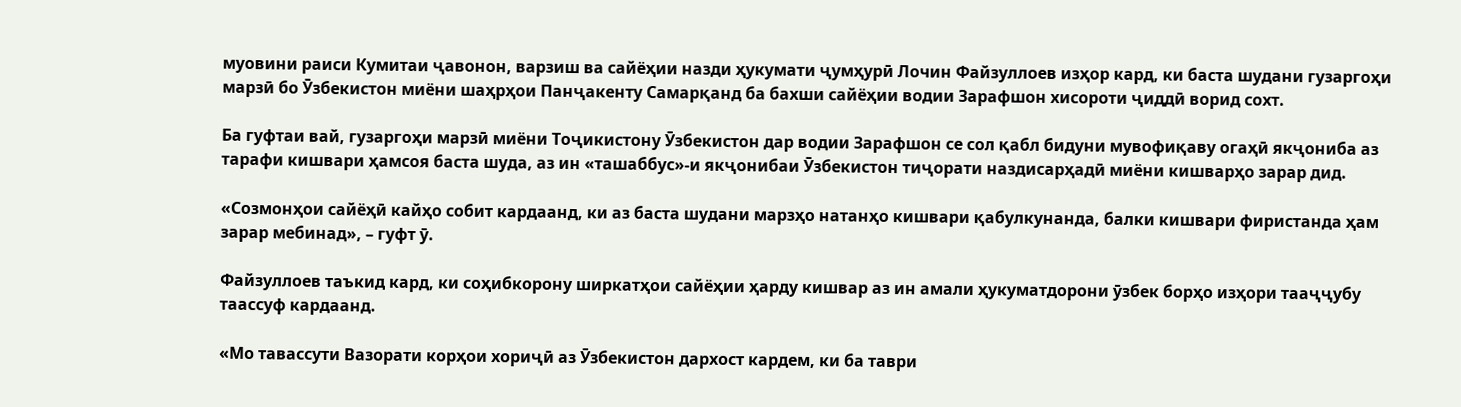муовини раиси Кумитаи ҷавонон, варзиш ва сайёҳии назди ҳукумати ҷумҳурӣ Лочин Файзуллоев изҳор кард, ки баста шудани гузаргоҳи марзӣ бо Ӯзбекистон миёни шаҳрҳои Панҷакенту Самарқанд ба бахши сайёҳии водии Зарафшон хисороти ҷиддӣ ворид сохт.

Ба гуфтаи вай, гузаргоҳи марзӣ миёни Тоҷикистону Ӯзбекистон дар водии Зарафшон се сол қабл бидуни мувофиқаву огаҳӣ якҷониба аз тарафи кишвари ҳамсоя баста шуда, аз ин «ташаббус»-и якҷонибаи Ӯзбекистон тиҷорати наздисарҳадӣ миёни кишварҳо зарар дид.

«Созмонҳои сайёҳӣ кайҳо собит кардаанд, ки аз баста шудани марзҳо натанҳо кишвари қабулкунанда, балки кишвари фиристанда ҳам зарар мебинад», – гуфт ӯ.

Файзуллоев таъкид кард, ки соҳибкорону ширкатҳои сайёҳии ҳарду кишвар аз ин амали ҳукуматдорони ӯзбек борҳо изҳори тааҷҷубу таассуф кардаанд.

«Мо тавассути Вазорати корҳои хориҷӣ аз Ӯзбекистон дархост кардем, ки ба таври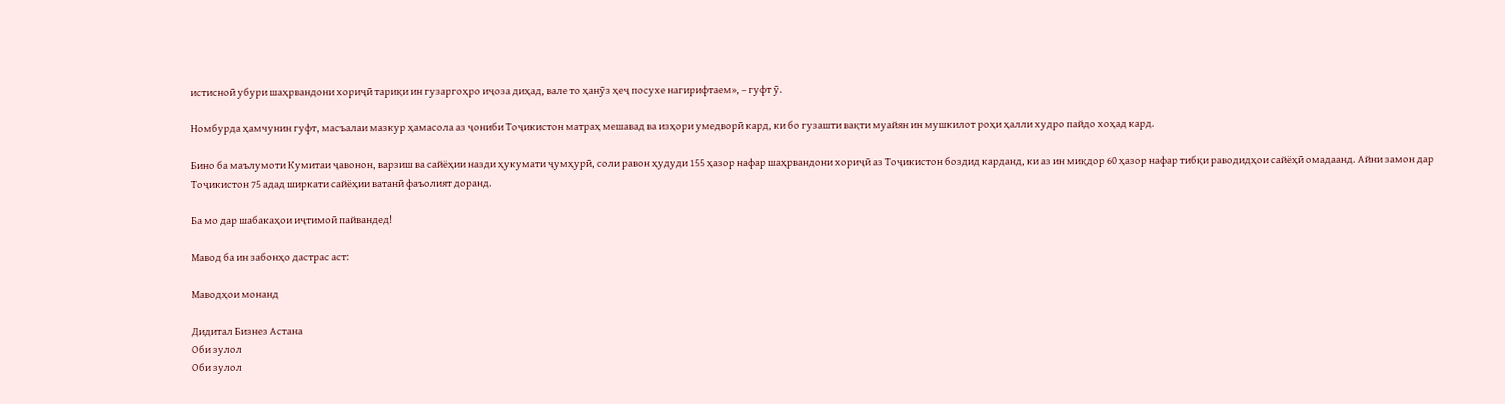истисноӣ убури шаҳрвандони хориҷӣ тариқи ин гузаргоҳро иҷоза диҳад, вале то ҳанӯз ҳеҷ посухе нагирифтаем», – гуфт ӯ.

Номбурда ҳамчунин гуфт, масъалаи мазкур ҳамасола аз ҷониби Тоҷикистон матраҳ мешавад ва изҳори умедворӣ кард, ки бо гузашти вақти муайян ин мушкилот роҳи ҳалли худро пайдо хоҳад кард.

Бино ба маълумоти Кумитаи ҷавонон, варзиш ва сайёҳии назди ҳукумати ҷумҳурӣ, соли равон ҳудуди 155 ҳазор нафар шаҳрвандони хориҷӣ аз Тоҷикистон боздид карданд, ки аз ин миқдор 60 ҳазор нафар тибқи раводидҳои сайёҳӣ омадаанд. Айни замон дар Тоҷикистон 75 адад ширкати сайёҳии ватанӣ фаъолият доранд.

Ба мо дар шабакаҳои иҷтимоӣ пайвандед!

Мавод ба ин забонҳо дастрас аст:

Маводҳои монанд

Дидитал Бизнез Астана
Оби зулол
Оби зулол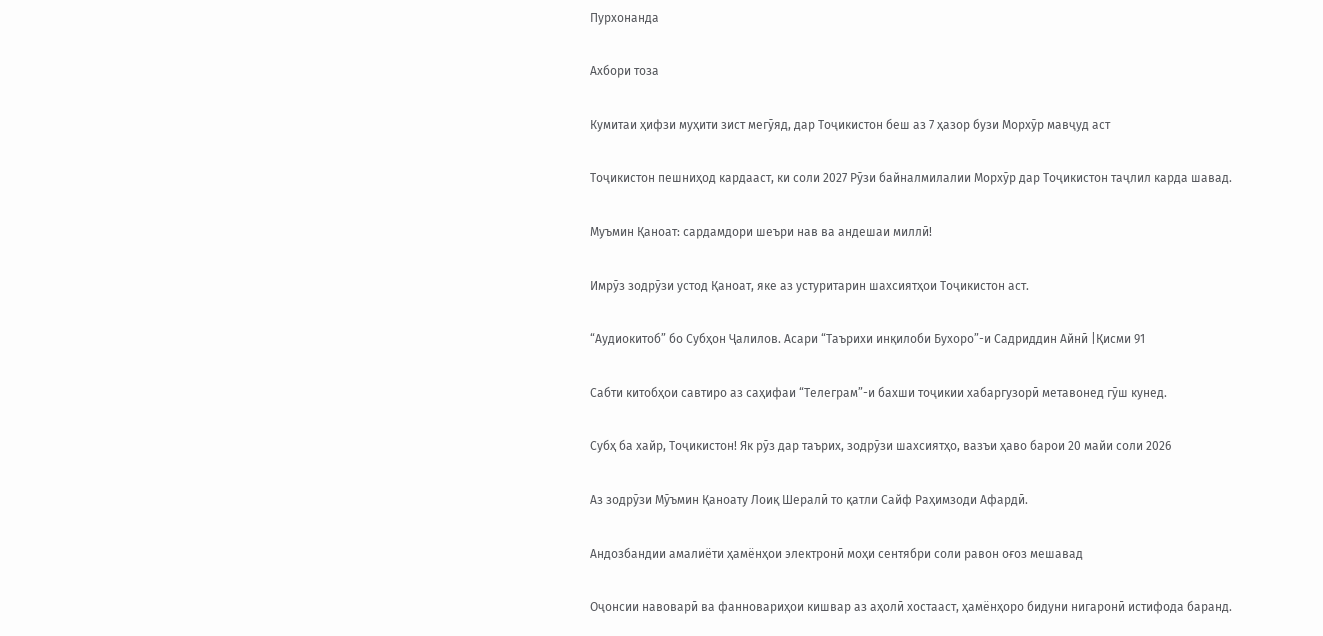Пурхонанда

Ахбори тоза

Кумитаи ҳифзи муҳити зист мегӯяд, дар Тоҷикистон беш аз 7 ҳазор бузи Морхӯр мавҷуд аст

Тоҷикистон пешниҳод кардааст, ки соли 2027 Рӯзи байналмилалии Морхӯр дар Тоҷикистон таҷлил карда шавад.

Муъмин Қаноат: сардамдори шеъри нав ва андешаи миллӣ!

Имрӯз зодрӯзи устод Қаноат, яке аз устуритарин шахсиятҳои Тоҷикистон аст.

“Аудиокитоб” бо Субҳон Ҷалилов. Асари “Таърихи инқилоби Бухоро”-и Садриддин Айнӣ |Қисми 91

Cабти китобҳои савтиро аз саҳифаи “Телеграм”-и бахши тоҷикии хабаргузорӣ метавонед гӯш кунед.

Субҳ ба хайр, Тоҷикистон! Як рӯз дар таърих, зодрӯзи шахсиятҳо, вазъи ҳаво барои 20 майи соли 2026

Аз зодрӯзи Мӯъмин Қаноату Лоиқ Шералӣ то қатли Сайф Раҳимзоди Афардӣ.

Андозбандии амалиёти ҳамёнҳои электронӣ моҳи сентябри соли равон оғоз мешавад

Оҷонсии навоварӣ ва фанновариҳои кишвар аз аҳолӣ хостааст, ҳамёнҳоро бидуни нигаронӣ истифода баранд.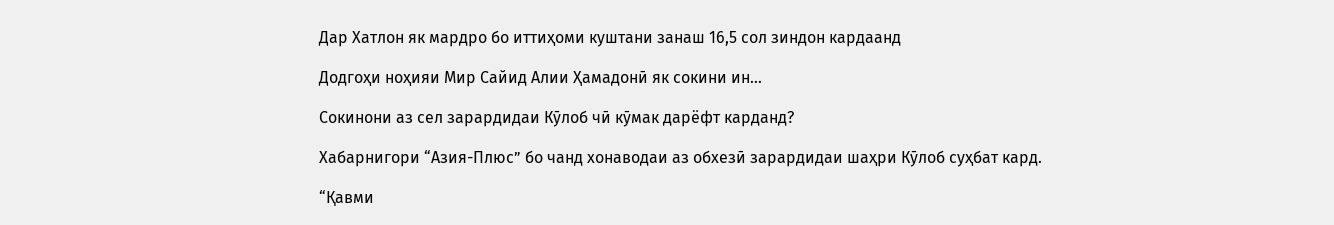Дар Хатлон як мардро бо иттиҳоми куштани занаш 16,5 сол зиндон кардаанд

Додгоҳи ноҳияи Мир Сайид Алии Ҳамадонӣ як сокини ин...

Сокинони аз сел зарардидаи Кӯлоб чӣ кӯмак дарёфт карданд?

Хабарнигори “Азия-Плюс” бо чанд хонаводаи аз обхезӣ зарардидаи шаҳри Кӯлоб суҳбат кард.

“Қавми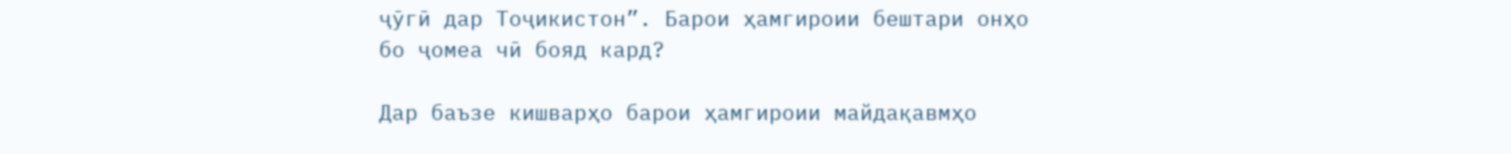ҷӯгӣ дар Тоҷикистон”. Барои ҳамгироии бештари онҳо бо ҷомеа чӣ бояд кард?

Дар баъзе кишварҳо барои ҳамгироии майдақавмҳо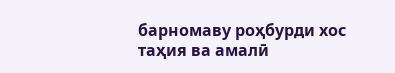барномаву роҳбурди хос таҳия ва амалӣ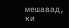мешавад, ки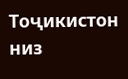Тоҷикистон низ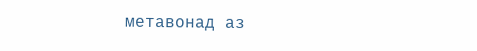метавонад аз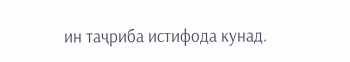ин таҷриба истифода кунад.